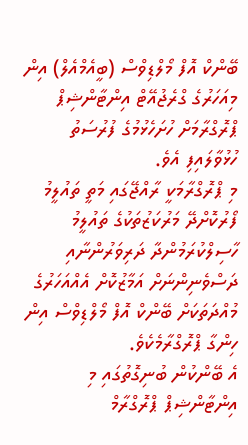ބޭންކް އޮފް މޯލްޑިވްސް (ބީއެމްއެލް) އިން މިއަހަރުގެ ގްރެޖުއޭޓް އިންޓާންޝިޕް ޕްރޮގްރާމަށް ހުށަހެޅުމުގެ ފުރުސަތު ހުޅުވާލައިފި އެވެ.
މި ޕްރޮގްރާމަކީ ރާއްޖޭގައި މަތީ ތައުލީމު ފޯރުކޮށްދޭ މަރުކަޒުތަކުގެ ތައުލީމު ހާސިލްކުރަމުންދާ ދަރިވަރުންނާއި ދަސްވެނިންނަށް އަމާޒުކޮށް އެއްއަހަރުގެ މުއްދަތަކަށް ބޭންކް އޮފް މޯލްޑިވްސް އިން ހިންގާ ޕްރޮގްރާމެކެވެ.
އެ ބޭންކުން ބުނިގޮތުގައި މި އިންޓާންޝިޕް ޕްރޮގްރާމް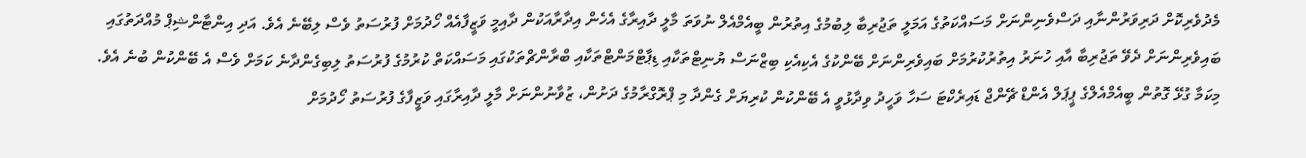މެދުވެރިކޮށް ދަރިވަރުންނާއި ދަސްވެނިންނަށް މަސައްކަތުގެ އަމަލީ ތަޖުރިބާ ލިބުމުގެ އިތުރުން ބީއެމްއެލް ނުވަތަ މާލީ ދާއިރާގެ އެހެން އިދާރާއަކުން ދާއިމީ ވަޒީފާއެއް ހޯދުމަށް ފުރުސަތު ވެސް ލިބޭނެ އެވެ. އަދި އިންޓާންޝިޕް މުއްދަތުގައި ބައިވެރިންނަށް ދެވޭ ތަޖުރިބާ އާއި ހުނަރު އިތުރުކުރުމަށް ބައިވެރިންނަށް ބޭންކުގެ އެކިއެކި ބިޒްނަސް ޔުނިޓްތަކާއި ޑިޕާޓްމަންޓްތަކާއި ބްރާންޗްތަކުގައި މަސައްކަތް ކުރުމުގެ ފުރުސަތު ލިބިގެންދާނެ ކަމަށް ވެސް އެ ބޭންކުން ބުނެ އެވެ.
މިކަމާ ގުޅޭ ގޮތުން ބީއެމްއެލްގެ ޕީޕަލް އެންޑް ޗޭންޖް ޑައިރެކްޓަ ސަހާ ވަހީދު ވިދާޅުވީ އެ ބޭންކުން ކުރިޔަށް ގެންދާ މި ޕްރޮގްރާމުގެ ދަށުން، ޒުވާނުންނަށް މާލީ ދާއިރާގައި ވަޒީފާގެ ފުރުސަތު ހޯދުމަށް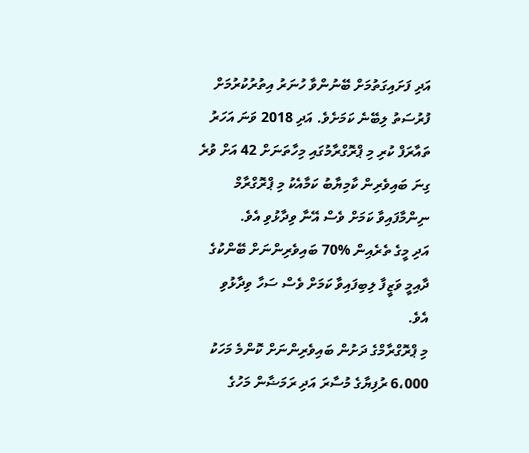އަދި ފަށައިގަތުމަށް ބޭނުންވާ ހުނަރު އިތުރުކުރުމަށް ފުރުސަތު ލިބޭނެ ކަމަށެވެ. އަދި 2018 ވަނަ އަހަރު ތައާރަފް ކުރި މި ޕްރޮގްރާމުގައި މިހާތަނަށް 42 އަށް ވުރެ ގިނަ ބައިވެރިން ކާމިޔާބު ކަމާއެކު މި ޕްރޮގްރާމް ނިންމާފައިވާ ކަމަށް ވެސް އޭނާ ވިދާޅުވި އެވެ.
އަދި މީގެ ތެރެއިން %70 ބައިވެރިންނަށް ބޭންކުގެ ދާއިމީ ވަޒީފާ ލިބިފައިވާ ކަމަށް ވެސް ސަހާ ވިދާޅުވި އެވެ.
މި ޕްރޮގްރާމްގެ ދަށުން ބައިވެރިންނަށް ކޮންމެ މަހަކު 6،000 ރުފިޔާގެ މުސާރަ އަދި ރަމަޟާން މަހުގެ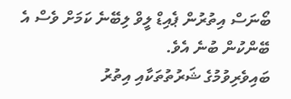ބޯނަސް އިތުރުން ޕެއިޑް ލީވް ލިބޭނެ ކަމަށް ވެސް އެ ބޭންކުން ބުނެ އެވެ.
ބައިވެރިވުމުގެ ޝަރުތުތަކާއި އިތުރު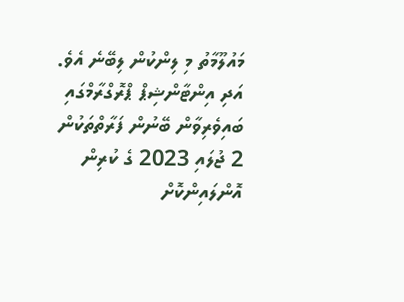މައުލޫމާތު މި ލިންކުން ލިބޭނެ އެވެ. އަދި އިންޓާންޝިޕް ޕްރޮގްރާމްގައި ބައިވެރިވާން ބޭނުން ފަރާތްތަކުން 2 ޖުލައި 2023 ގެ ކުރިން އޮންލައިންކޮށް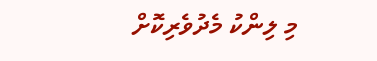މި ލިންކު މެދުވެރިކޮށް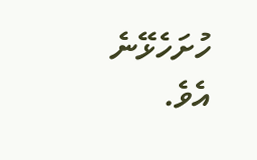ހުށަހެޅޭނެ އެވެ.